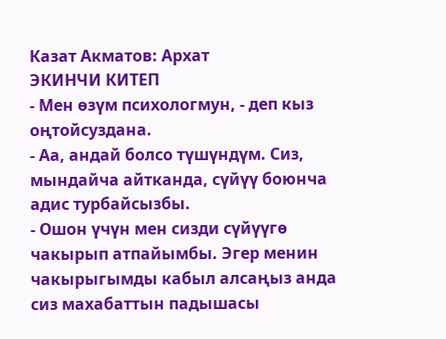Казат Акматов: Архат
ЭКИНЧИ КИТЕП
- Мен өзүм психологмун, - деп кыз оңтойсуздана.
- Аа, андай болсо түшүндүм. Сиз, мындайча айтканда, сүйүү боюнча адис турбайсызбы.
- Ошон үчүн мен сизди сүйүүгө чакырып атпайымбы. Эгер менин чакырыгымды кабыл алсаңыз анда сиз махабаттын падышасы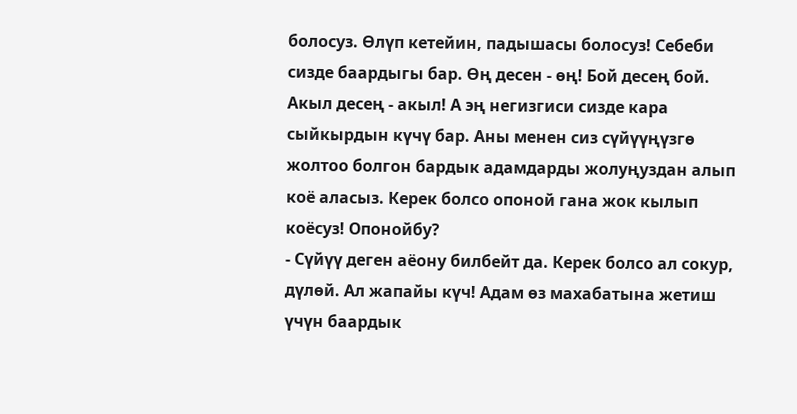болосуз. Өлүп кетейин, падышасы болосуз! Себеби сизде баардыгы бар. Өң десен - өң! Бой десең бой. Акыл десең - акыл! А эң негизгиси сизде кара сыйкырдын күчү бар. Аны менен сиз сүйүүңүзгө жолтоо болгон бардык адамдарды жолуңуздан алып коё аласыз. Керек болсо опоной гана жок кылып коёсуз! Опонойбу?
- Сүйүү деген аёону билбейт да. Керек болсо ал сокур, дүлөй. Ал жапайы күч! Адам өз махабатына жетиш үчүн баардык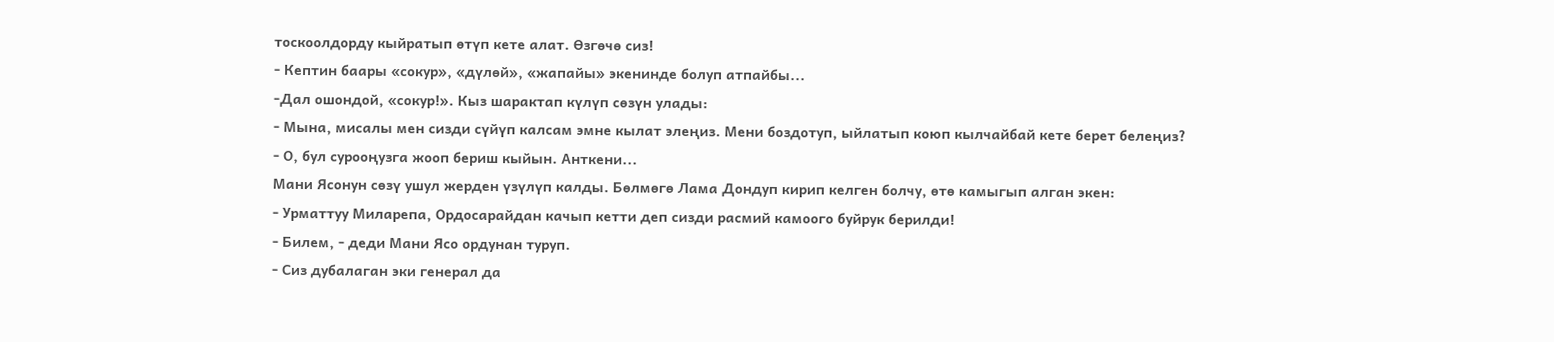тоскоолдорду кыйратып өтүп кете алат. Өзгөчө сиз!
- Кептин баары «сокур», «дүлөй», «жапайы» экенинде болуп атпайбы...
-Дал ошондой, «сокур!». Кыз шарактап күлүп сөзүн улады:
- Мына, мисалы мен сизди сүйүп калсам эмне кылат элеңиз. Мени боздотуп, ыйлатып коюп кылчайбай кете берет белеңиз?
- О, бул сурооңузга жооп бериш кыйын. Анткени...
Мани Ясонун сөзү ушул жерден үзүлүп калды. Бөлмөгө Лама Дондуп кирип келген болчу, өтө камыгып алган экен:
- Урматтуу Миларепа, Ордосарайдан качып кетти деп сизди расмий камоого буйрук берилди!
- Билем, - деди Мани Ясо ордунан туруп.
- Сиз дубалаган эки генерал да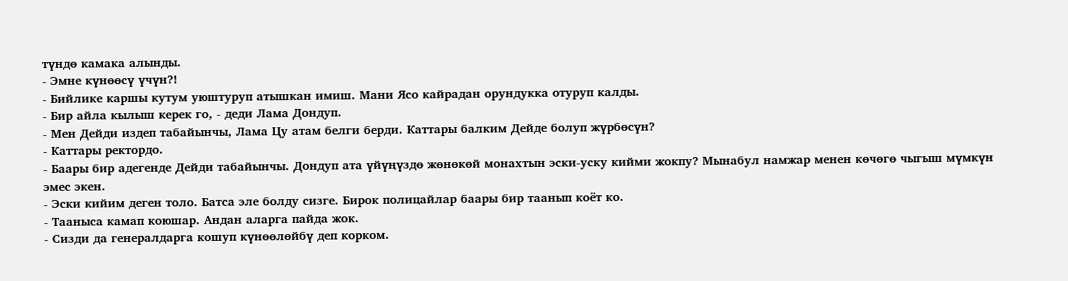түндө камака алынды.
- Эмне күнөөсү үчүн?!
- Бийлике каршы кутум уюштуруп атышкан имиш. Мани Ясо кайрадан орундукка отуруп калды.
- Бир айла кылыш керек го, - деди Лама Дондуп.
- Мен Дейди издеп табайынчы, Лама Цу атам белги берди. Каттары балким Дейде болуп жүрбөсүн?
- Каттары ректордо.
- Баары бир адегенде Дейди табайынчы. Дондуп ата үйүңүздө жөнөкөй монахтын эски-уску кийми жокпу? Мынабул намжар менен көчөгө чыгыш мүмкүн эмес экен.
- Эски кийим деген толо. Батса эле болду сизге. Бирок полицайлар баары бир таанып коёт ко.
- Тааныса камап коюшар. Андан аларга пайда жок.
- Сизди да генералдарга кошуп күнөөлөйбү деп корком.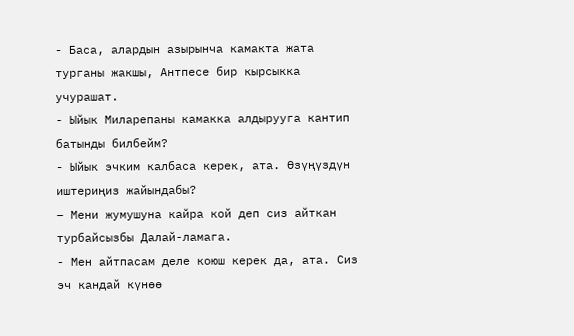- Баса, алардын азырынча камакта жата турганы жакшы, Антпесе бир кырсыкка учурашат.
- Ыйык Миларепаны камакка алдырууга кантип батынды билбейм?
- Ыйык эчким калбаса керек, ата. Өзүңүздүн иштериңиз жайындабы?
– Мени жумушуна кайра кой деп сиз айткан турбайсызбы Далай-ламага.
- Мен айтпасам деле коюш керек да, ата. Сиз эч кандай күнөө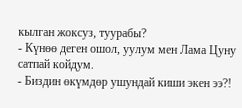кылган жоксуз, туурабы?
- Күнөө деген ошол, уулум мен Лама Цуну сатпай койдум.
- Биздин өкүмдөр ушундай киши экен ээ?!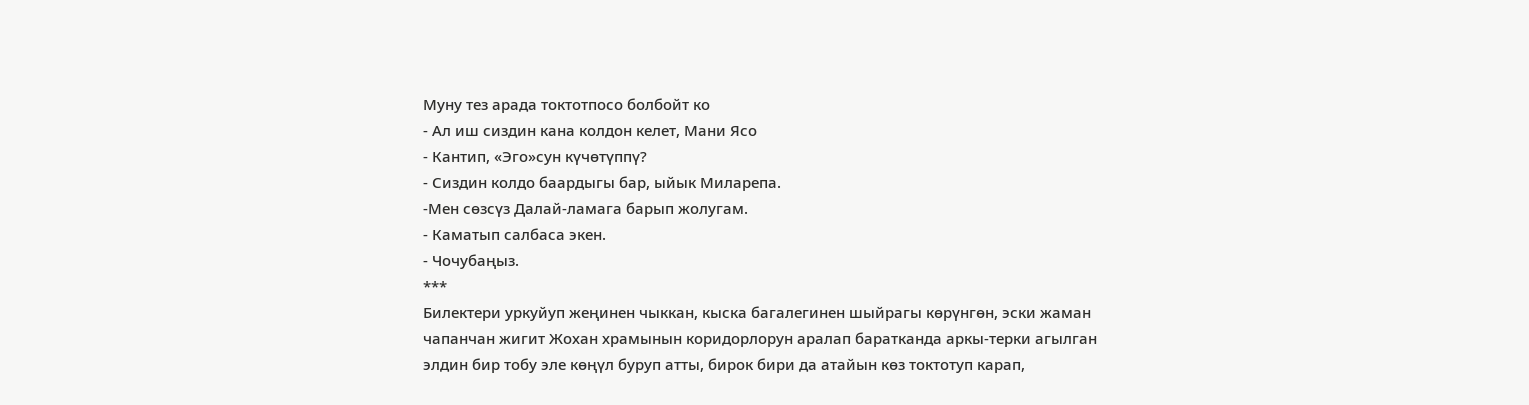Муну тез арада токтотпосо болбойт ко
- Ал иш сиздин кана колдон келет, Мани Ясо
- Кантип, «Эго»сун күчөтүппү?
- Сиздин колдо баардыгы бар, ыйык Миларепа.
-Мен сөзсүз Далай-ламага барып жолугам.
- Каматып салбаса экен.
- Чочубаңыз.
***
Билектери уркуйуп жеңинен чыккан, кыска багалегинен шыйрагы көрүнгөн, эски жаман чапанчан жигит Жохан храмынын коридорлорун аралап баратканда аркы-терки агылган элдин бир тобу эле көңүл буруп атты, бирок бири да атайын көз токтотуп карап,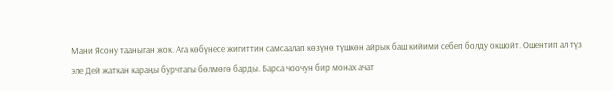Мани Ясону тааныган жок. Ага көбүнесе жигиттин самсаалап көзүнө түшкөн айрык баш кийими себеп болду окшойт. Ошентип ал түз эле Дей жаткан караңы бурчтагы бөлмөгө барды. Барса чоочун бир монах ачат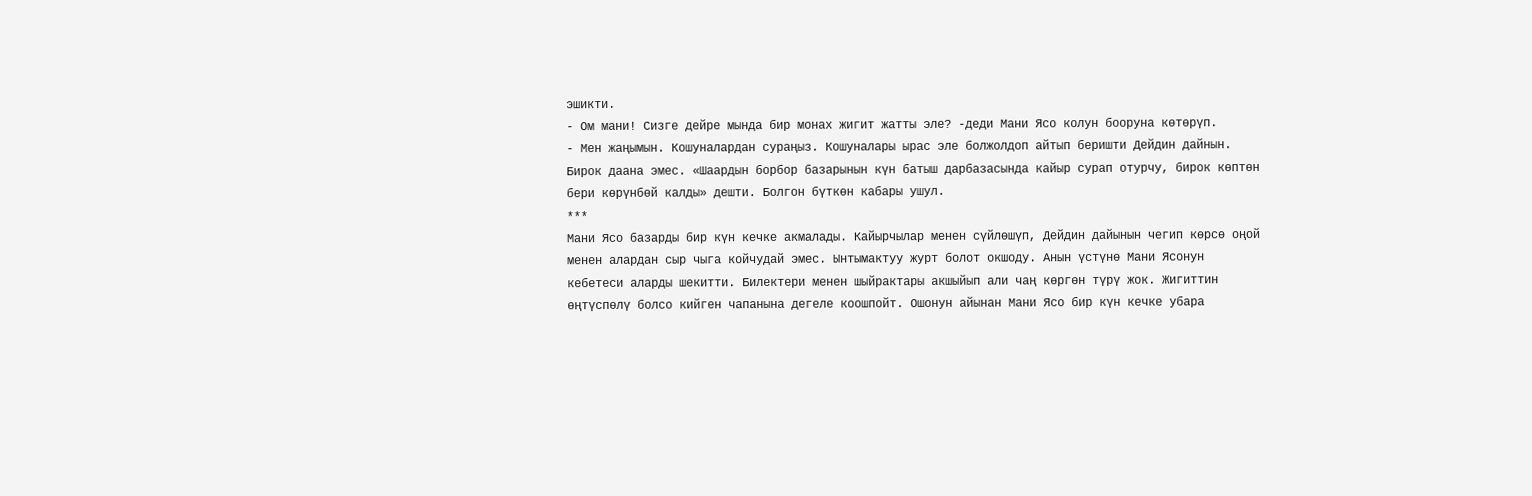эшикти.
- Ом мани! Сизге дейре мында бир монах жигит жатты эле? -деди Мани Ясо колун бооруна көтөрүп.
- Мен жаңымын. Кошуналардан сураңыз. Кошуналары ырас эле болжолдоп айтып беришти Дейдин дайнын. Бирок даана эмес. «Шаардын борбор базарынын күн батыш дарбазасында кайыр сурап отурчу, бирок көптөн бери көрүнбөй калды» дешти. Болгон бүткөн кабары ушул.
***
Мани Ясо базарды бир күн кечке акмалады. Кайырчылар менен сүйлөшүп, Дейдин дайынын чегип көрсө оңой менен алардан сыр чыга койчудай эмес. Ынтымактуу журт болот окшоду. Анын үстүнө Мани Ясонун кебетеси аларды шекитти. Билектери менен шыйрактары акшыйып али чаң көргөн түрү жок. Жигиттин өңтүспөлү болсо кийген чапанына дегеле коошпойт. Ошонун айынан Мани Ясо бир күн кечке убара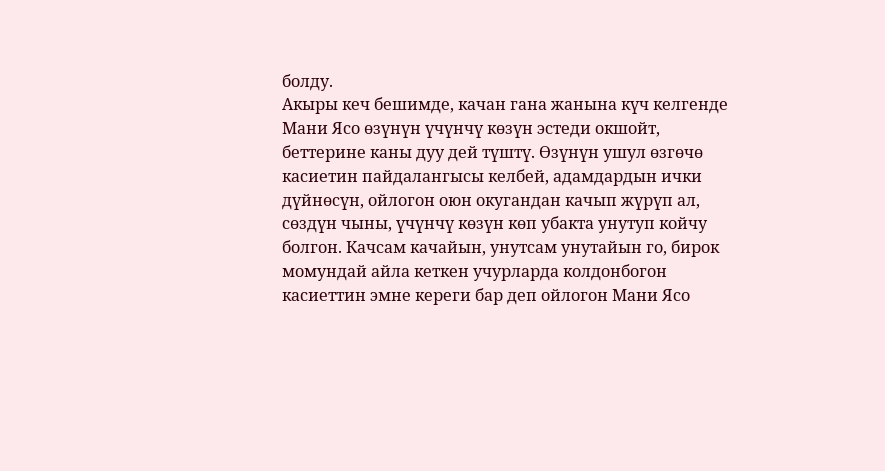болду.
Акыры кеч бешимде, качан гана жанына күч келгенде Мани Ясо өзүнүн үчүнчү көзүн эстеди окшойт, беттерине каны дуу дей түштү. Өзүнүн ушул өзгөчө касиетин пайдалангысы келбей, адамдардын ички дүйнөсүн, ойлогон оюн окугандан качып жүрүп ал, сөздүн чыны, үчүнчү көзүн көп убакта унутуп койчу болгон. Качсам качайын, унутсам унутайын го, бирок момундай айла кеткен учурларда колдонбогон касиеттин эмне кереги бар деп ойлогон Мани Ясо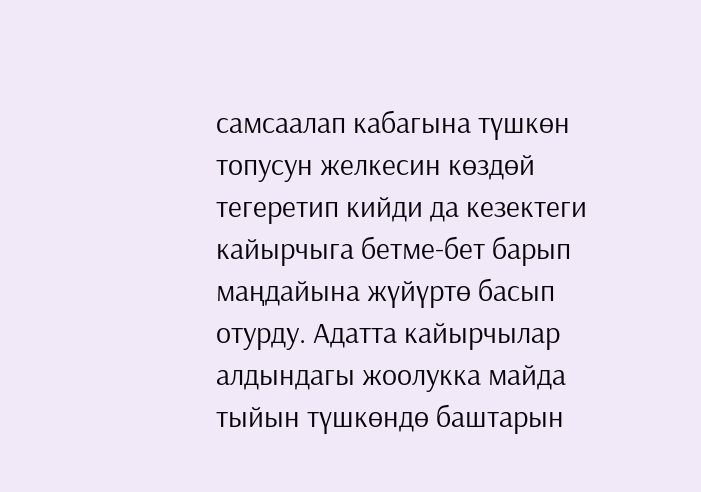самсаалап кабагына түшкөн топусун желкесин көздөй тегеретип кийди да кезектеги кайырчыга бетме-бет барып маңдайына жүйүртө басып отурду. Адатта кайырчылар алдындагы жоолукка майда тыйын түшкөндө баштарын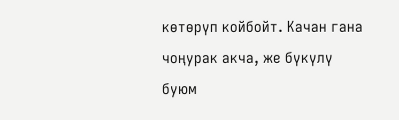көтөрүп койбойт. Качан гана чоңурак акча, же бүкүлү буюм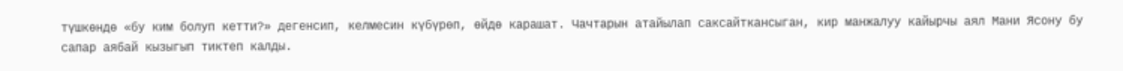түшкөндө «бу ким болуп кетти?» дегенсип, келмесин күбүрөп, өйдө карашат. Чачтарын атайылап саксайткансыган, кир манжалуу кайырчы аял Мани Ясону бу сапар аябай кызыгып тиктеп калды.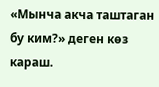«Мынча акча таштаган бу ким?» деген көз караш.